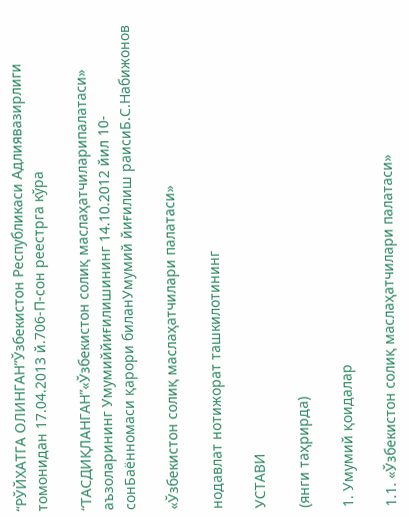“РЎЙХАТГА ОЛИНГАН”Ўзбекистон Республикаси Адлиявазирлиги томонидан 17.04.2013 й.706-П-сон реестрга кўра

“ТАСДИҚЛАНГАН”«Ўзбекистон солиқ маслаҳатчиларипалатаси» аъзоларининг Умумиййиғилишининг 14.10.2012 йил 10-сонБаённомаси қарори биланУмумий йиғилиш раисиБ.С.Набижонов

«Ўзбекистон солиқ маслаҳатчилари палатаси»

нодавлат нотижорат ташкилотининг

УСТАВИ

(янги таҳрирда)

1. Умумий қоидалар

1.1. «Ўзбекистон солиқ маслаҳатчилари палатаси»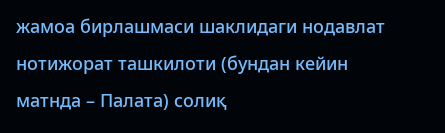жамоа бирлашмаси шаклидаги нодавлат нотижорат ташкилоти (бундан кейин матнда – Палата) солиқ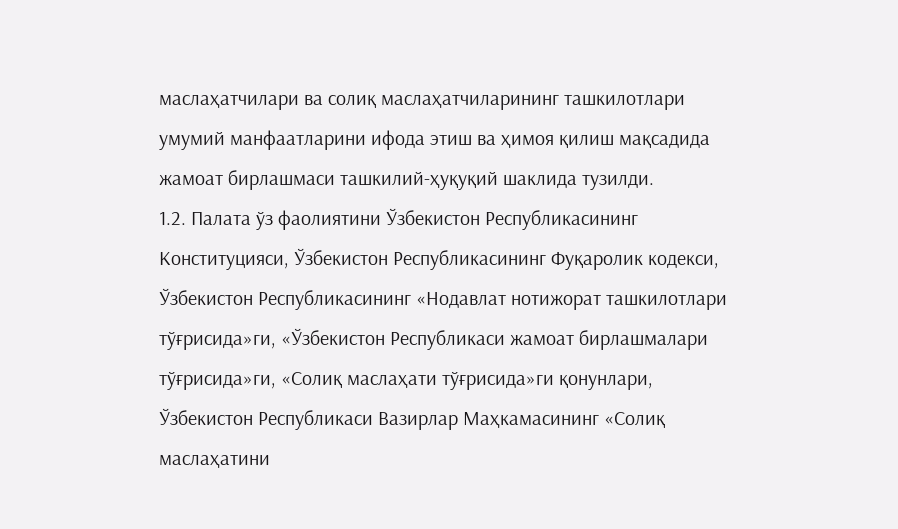маслаҳатчилари ва солиқ маслаҳатчиларининг ташкилотлари умумий манфаатларини ифода этиш ва ҳимоя қилиш мақсадида жамоат бирлашмаси ташкилий-ҳуқуқий шаклида тузилди.
1.2. Палата ўз фаолиятини Ўзбекистон Республикасининг Конституцияси, Ўзбекистон Республикасининг Фуқаролик кодекси, Ўзбекистон Республикасининг «Нодавлат нотижорат ташкилотлари тўғрисида»ги, «Ўзбекистон Республикаси жамоат бирлашмалари тўғрисида»ги, «Солиқ маслаҳати тўғрисида»ги қонунлари, Ўзбекистон Республикаси Вазирлар Маҳкамасининг «Солиқ маслаҳатини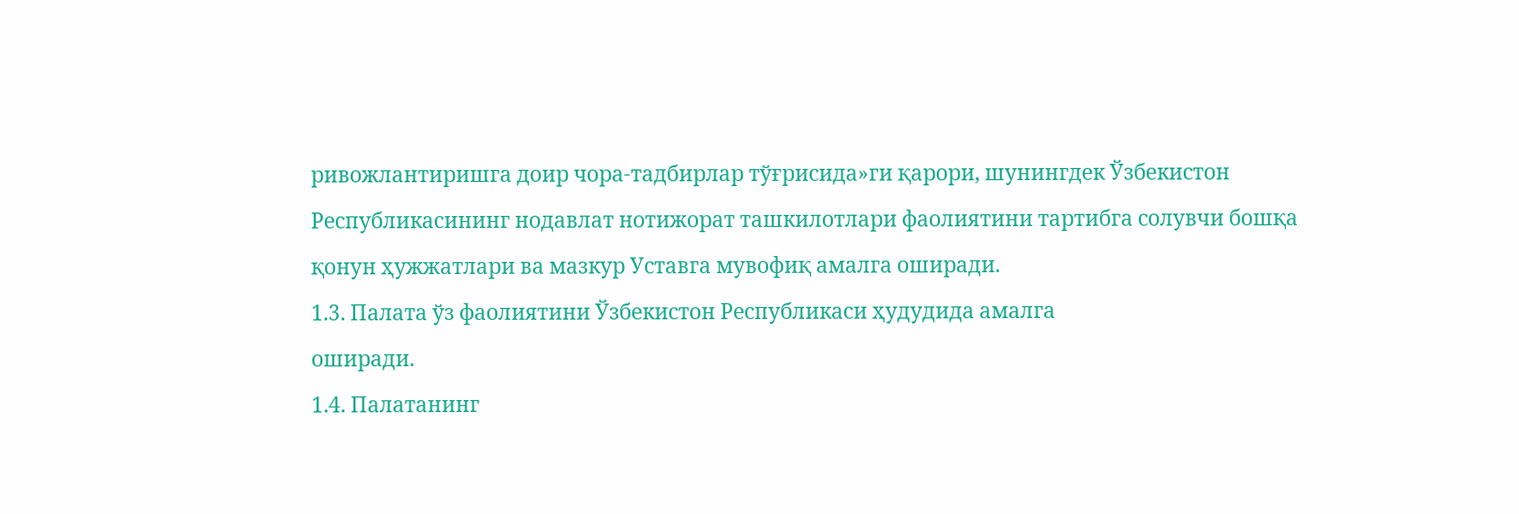ривожлантиришга доир чора-тадбирлар тўғрисида»ги қарори, шунингдек Ўзбекистон Республикасининг нодавлат нотижорат ташкилотлари фаолиятини тартибга солувчи бошқа қонун ҳужжатлари ва мазкур Уставга мувофиқ амалга оширади.
1.3. Палата ўз фаолиятини Ўзбекистон Республикаси ҳудудида амалга
оширади.
1.4. Палатанинг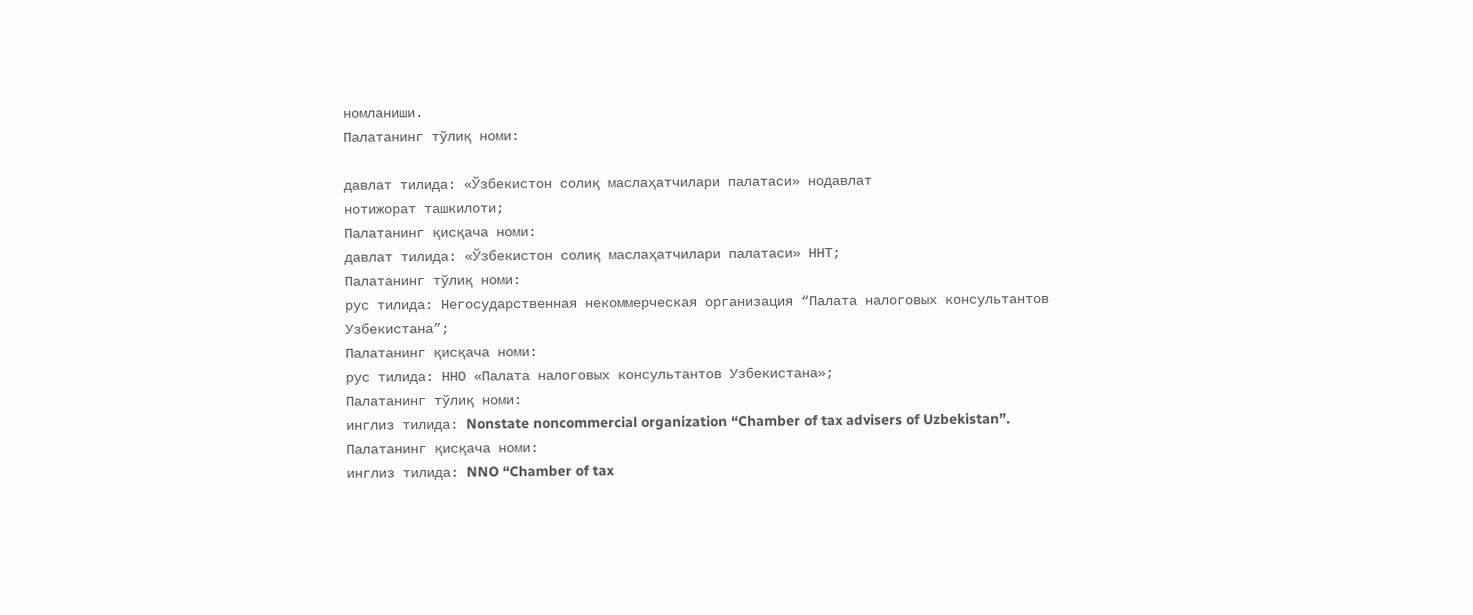номланиши.
Палатанинг тўлиқ номи:

давлат тилида: «Ўзбекистон солиқ маслаҳатчилари палатаси» нодавлат
нотижорат ташкилоти;
Палатанинг қисқача номи:
давлат тилида: «Ўзбекистон солиқ маслаҳатчилари палатаси» ННТ;
Палатанинг тўлиқ номи:
рус тилида: Негосударственная некоммерческая организация “Палата налоговых консультантов Узбекистана”;
Палатанинг қисқача номи:
рус тилида: ННО «Палата налоговых консультантов Узбекистана»;
Палатанинг тўлиқ номи:
инглиз тилида: Nonstate noncommercial organization “Chamber of tax advisers of Uzbekistan”.
Палатанинг қисқача номи:
инглиз тилида: NNO “Chamber of tax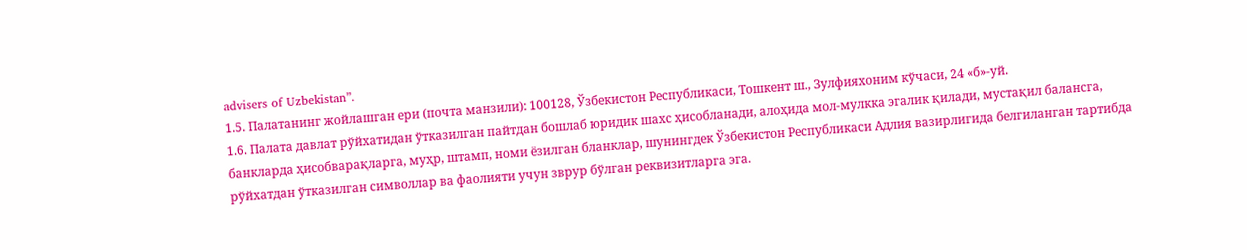advisers of Uzbekistan”.
1.5. Палатанинг жойлашган ери (почта манзили): 100128, Ўзбекистон Республикаси, Тошкент ш., Зулфияхоним кўчаси, 24 «б»-уй.
1.6. Палата давлат рўйхатидан ўтказилган пайтдан бошлаб юридик шахс ҳисобланади, алоҳида мол-мулкка эгалик қилади, мустақил балансга, банкларда ҳисобварақларга, муҳр, штамп, номи ёзилган бланклар, шунингдек Ўзбекистон Республикаси Адлия вазирлигида белгиланган тартибда рўйхатдан ўтказилган символлар ва фаолияти учун зврур бўлган реквизитларга эга.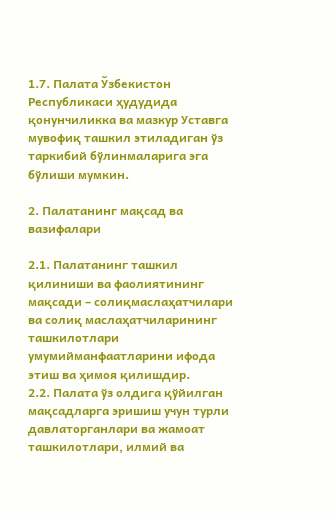1.7. Палата Ўзбекистон Республикаси ҳудудида қонунчиликка ва мазкур Уставга мувофиқ ташкил этиладиган ўз таркибий бўлинмаларига эга бўлиши мумкин.

2. Палатанинг мақсад ва вазифалари

2.1. Палатанинг ташкил қилиниши ва фаолиятининг мақсади – солиқмаслаҳатчилари ва солиқ маслаҳатчиларининг ташкилотлари умумийманфаатларини ифода этиш ва ҳимоя қилишдир.
2.2. Палата ўз олдига қўйилган мақсадларга эришиш учун турли давлаторганлари ва жамоат ташкилотлари, илмий ва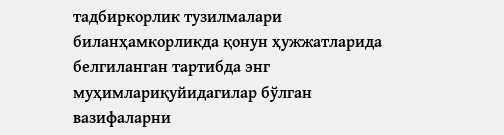тадбиркорлик тузилмалари биланҳамкорликда қонун ҳужжатларида белгиланган тартибда энг муҳимлариқуйидагилар бўлган вазифаларни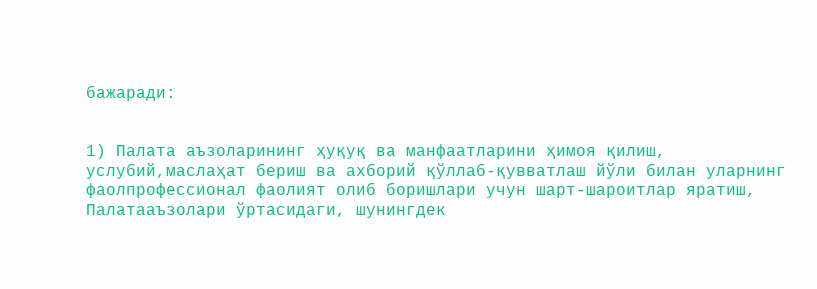бажаради:


1) Палата аъзоларининг ҳуқуқ ва манфаатларини ҳимоя қилиш, услубий,маслаҳат бериш ва ахборий қўллаб-қувватлаш йўли билан уларнинг фаолпрофессионал фаолият олиб боришлари учун шарт-шароитлар яратиш, Палатааъзолари ўртасидаги, шунингдек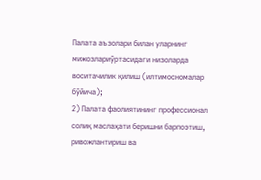Палата аъзолари билан уларнинг мижозлариўртасидаги низоларда воситачилик қилиш (илтимосномалар бўйича);
2) Палата фаолиятининг профессионал солиқ маслаҳати беришни барпоэтиш, ривожлантириш ва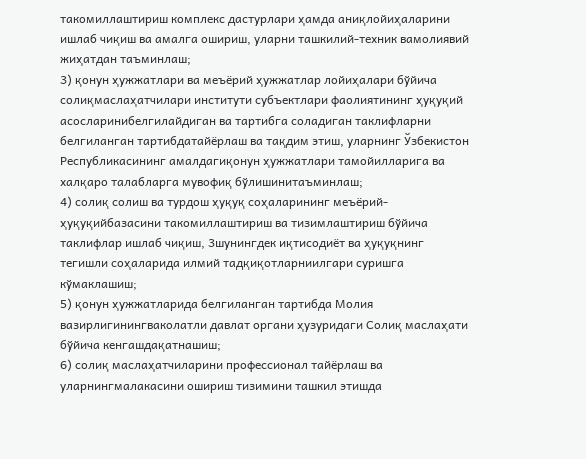такомиллаштириш комплекс дастурлари ҳамда аниқлойиҳаларини ишлаб чиқиш ва амалга ошириш, уларни ташкилий-техник вамолиявий жиҳатдан таъминлаш;
3) қонун ҳужжатлари ва меъёрий ҳужжатлар лойиҳалари бўйича солиқмаслаҳатчилари институти субъектлари фаолиятининг ҳуқуқий асосларинибелгилайдиган ва тартибга соладиган таклифларни белгиланган тартибдатайёрлаш ва тақдим этиш, уларнинг Ўзбекистон Республикасининг амалдагиқонун ҳужжатлари тамойилларига ва халқаро талабларга мувофиқ бўлишинитаъминлаш;
4) солиқ солиш ва турдош ҳуқуқ соҳаларининг меъёрий-ҳуқуқийбазасини такомиллаштириш ва тизимлаштириш бўйича таклифлар ишлаб чиқиш, 3шунингдек иқтисодиёт ва ҳуқуқнинг тегишли соҳаларида илмий тадқиқотларниилгари суришга кўмаклашиш;
5) қонун ҳужжатларида белгиланган тартибда Молия вазирлигинингваколатли давлат органи ҳузуридаги Солиқ маслаҳати бўйича кенгашдақатнашиш;
6) солиқ маслаҳатчиларини профессионал тайёрлаш ва уларнингмалакасини ошириш тизимини ташкил этишда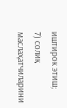иштирок этиш;
7) солиқ маслаҳатчиларини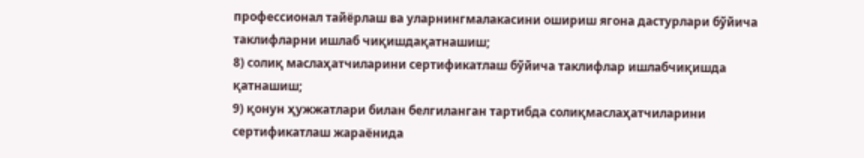профессионал тайёрлаш ва уларнингмалакасини ошириш ягона дастурлари бўйича таклифларни ишлаб чиқишдақатнашиш;
8) солиқ маслаҳатчиларини сертификатлаш бўйича таклифлар ишлабчиқишда қатнашиш;
9) қонун ҳужжатлари билан белгиланган тартибда солиқмаслаҳатчиларини сертификатлаш жараёнида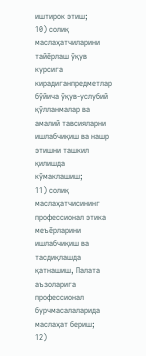иштирок этиш;
10) солиқ маслаҳатчиларини тайёрлаш ўқув курсига кирадиганпредметлар бўйича ўқув-услубий қўлланмалар ва амалий тавсияларни ишлабчиқиш ва нашр этишни ташкил қилишда кўмаклашиш;
11) солиқ маслаҳатчисининг профессионал этика меъёрларини ишлабчиқиш ва тасдиқлашда қатнашиш, Палата аъзоларига профессионал бурчмасалаларида маслаҳат бериш;
12)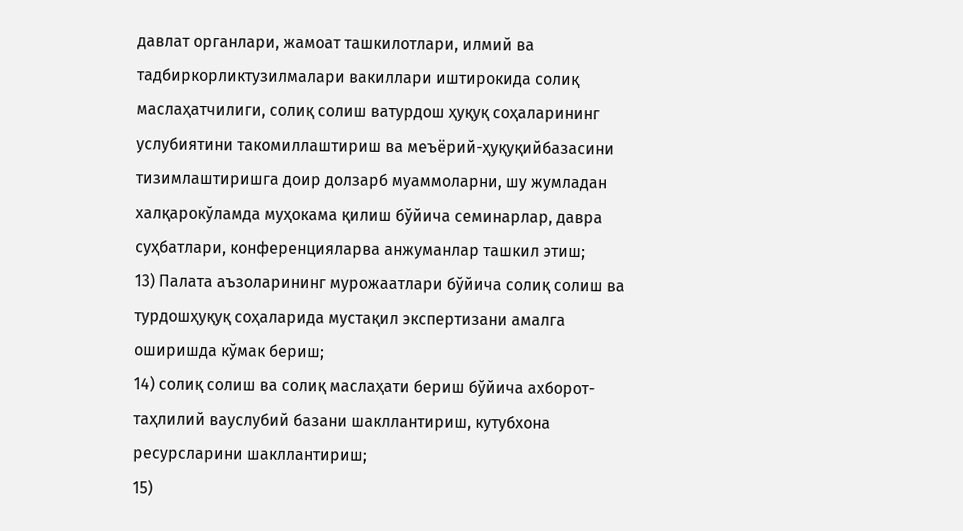давлат органлари, жамоат ташкилотлари, илмий ва тадбиркорликтузилмалари вакиллари иштирокида солиқ маслаҳатчилиги, солиқ солиш ватурдош ҳуқуқ соҳаларининг услубиятини такомиллаштириш ва меъёрий-ҳуқуқийбазасини тизимлаштиришга доир долзарб муаммоларни, шу жумладан халқарокўламда муҳокама қилиш бўйича семинарлар, давра суҳбатлари, конференцияларва анжуманлар ташкил этиш;
13) Палата аъзоларининг мурожаатлари бўйича солиқ солиш ва турдошҳуқуқ соҳаларида мустақил экспертизани амалга оширишда кўмак бериш;
14) солиқ солиш ва солиқ маслаҳати бериш бўйича ахборот-таҳлилий вауслубий базани шакллантириш, кутубхона ресурсларини шакллантириш;
15)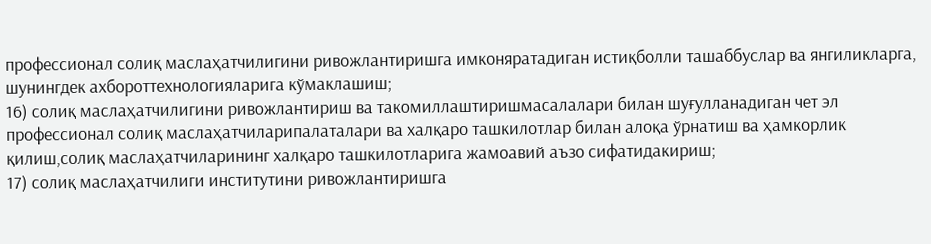профессионал солиқ маслаҳатчилигини ривожлантиришга имконяратадиган истиқболли ташаббуслар ва янгиликларга, шунингдек ахбороттехнологияларига кўмаклашиш;
16) солиқ маслаҳатчилигини ривожлантириш ва такомиллаштиришмасалалари билан шуғулланадиган чет эл профессионал солиқ маслаҳатчиларипалаталари ва халқаро ташкилотлар билан алоқа ўрнатиш ва ҳамкорлик қилиш,солиқ маслаҳатчиларининг халқаро ташкилотларига жамоавий аъзо сифатидакириш;
17) солиқ маслаҳатчилиги институтини ривожлантиришга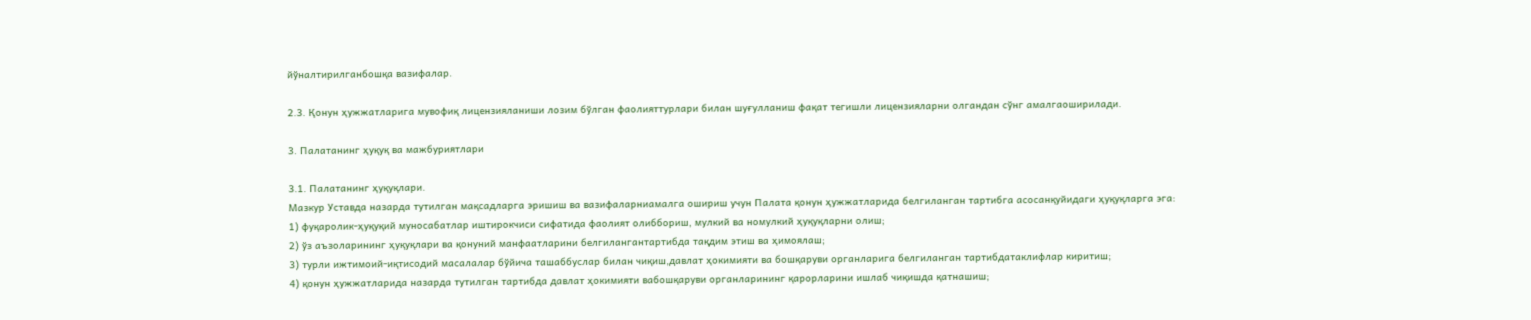йўналтирилганбошқа вазифалар.

2.3. Қонун ҳужжатларига мувофиқ лицензияланиши лозим бўлган фаолияттурлари билан шуғулланиш фақат тегишли лицензияларни олгандан сўнг амалгаоширилади.

3. Палатанинг ҳуқуқ ва мажбуриятлари

3.1. Палатанинг ҳуқуқлари.
Мазкур Уставда назарда тутилган мақсадларга эришиш ва вазифаларниамалга ошириш учун Палата қонун ҳужжатларида белгиланган тартибга асосанқуйидаги ҳуқуқларга эга:
1) фуқаролик-ҳуқуқий муносабатлар иштирокчиси сифатида фаолият олиббориш, мулкий ва номулкий ҳуқуқларни олиш;
2) ўз аъзоларининг ҳуқуқлари ва қонуний манфаатларини белгилангантартибда тақдим этиш ва ҳимоялаш;
3) турли ижтимоий-иқтисодий масалалар бўйича ташаббуслар билан чиқиш,давлат ҳокимияти ва бошқаруви органларига белгиланган тартибдатаклифлар киритиш;
4) қонун ҳужжатларида назарда тутилган тартибда давлат ҳокимияти вабошқаруви органларининг қарорларини ишлаб чиқишда қатнашиш;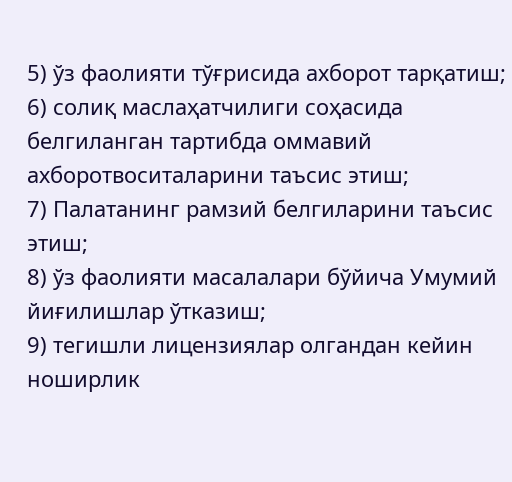5) ўз фаолияти тўғрисида ахборот тарқатиш;
6) солиқ маслаҳатчилиги соҳасида белгиланган тартибда оммавий ахборотвоситаларини таъсис этиш;
7) Палатанинг рамзий белгиларини таъсис этиш;
8) ўз фаолияти масалалари бўйича Умумий йиғилишлар ўтказиш;
9) тегишли лицензиялар олгандан кейин ноширлик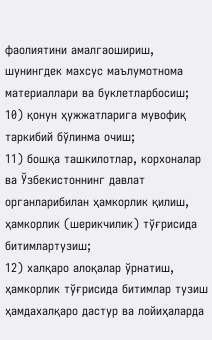фаолиятини амалгаошириш, шунингдек махсус маълумотнома материаллари ва буклетларбосиш;
10) қонун ҳужжатларига мувофиқ таркибий бўлинма очиш;
11) бошқа ташкилотлар, корхоналар ва Ўзбекистоннинг давлат органларибилан ҳамкорлик қилиш, ҳамкорлик (шерикчилик) тўғрисида битимлартузиш;
12) халқаро алоқалар ўрнатиш, ҳамкорлик тўғрисида битимлар тузиш ҳамдахалқаро дастур ва лойиҳаларда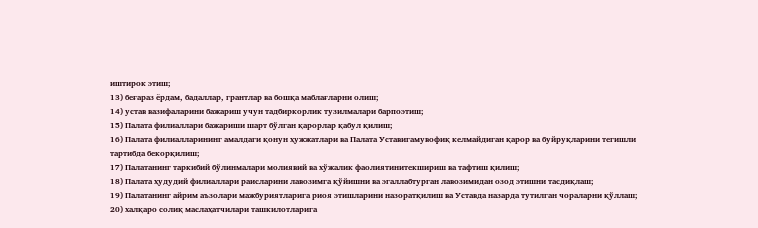иштирок этиш;
13) беғараз ёрдам, бадаллар, грантлар ва бошқа маблағларни олиш;
14) устав вазифаларини бажариш учун тадбиркорлик тузилмалари барпоэтиш;
15) Палата филиаллари бажариши шарт бўлган қарорлар қабул қилиш;
16) Палата филиалларининг амалдаги қонун ҳужжатлари ва Палата Уставигамувофиқ келмайдиган қарор ва буйруқларини тегишли тартибда бекорқилиш;
17) Палатанинг таркибий бўлинмалари молиявий ва хўжалик фаолиятинитекшириш ва тафтиш қилиш;
18) Палата ҳудудий филиаллари раисларини лавозимга қўйишни ва эгаллабтурган лавозимидан озод этишни тасдиқлаш;
19) Палатанинг айрим аъзолари мажбуриятларига риоя этишларини назоратқилиш ва Уставда назарда тутилган чораларни қўллаш;
20) халқаро солиқ маслаҳатчилари ташкилотларига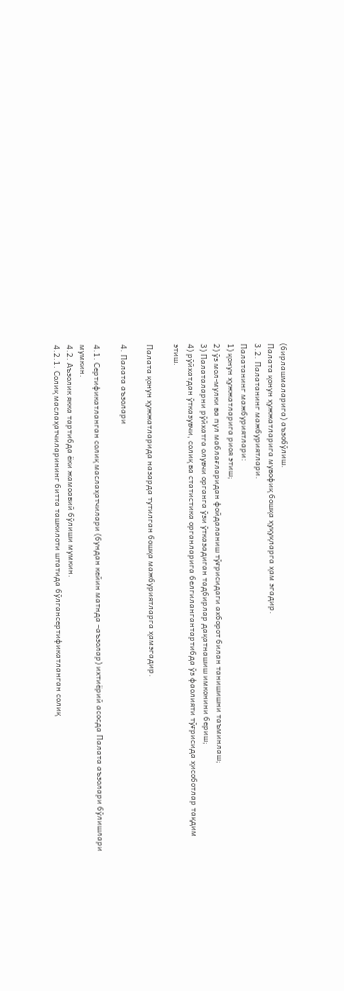(бирлашмаларига) аъзобўлиш.
Палата қонун ҳужжатларига мувофиқ бошқа ҳуқуқларга ҳам эгадир.
3.2. Палатанинг мажбуриятлари.
Палатанинг мажбуриятлари:
1) қонун ҳужжатларига риоя этиш;
2) ўз мол-мулки ва пул маблағларидан фойдаланиш тўғрисидаги ахборот билан танишишни таъминлаш;
3) Палаталарни рўйхатга олувчи органга ўзи ўтказадиган тадбирлар дақатнашиш имконини бериш;
4) рўйхатдан ўтказувчи, солиқ ва статистика органларига белгилангантартибда ўз фаолияти тўғрисида ҳисоботлар тақдим этиш.

Палата қонун ҳужжатларида назарда тутилган бошқа мажбуриятларга ҳамэгадир.

4. Палата аъзолари

4.1. Сертификатланган солиқ маслаҳатчилари (бундан кейин матнда –аъзолар) ихтиёрий асосда Палата аъзолари бўлишлари мумкин.
4.2. Аъзолик якка тартибда ёки жамоавий бўлиши мумкин.
4.2.1. Солиқ маслаҳатчиларининг битта ташкилоти штатида бўлгансертификатланган солиқ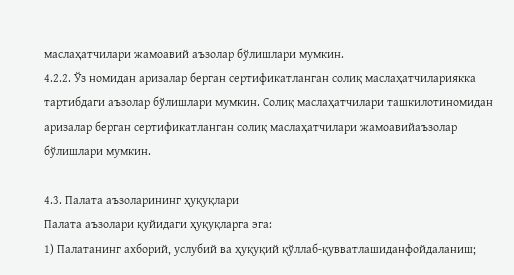маслаҳатчилари жамоавий аъзолар бўлишлари мумкин.
4.2.2. Ўз номидан аризалар берган сертификатланган солиқ маслаҳатчилариякка тартибдаги аъзолар бўлишлари мумкин. Солиқ маслаҳатчилари ташкилотиномидан аризалар берган сертификатланган солиқ маслаҳатчилари жамоавийаъзолар бўлишлари мумкин.

4.3. Палата аъзоларининг ҳуқуқлари
Палата аъзолари қуйидаги ҳуқуқларга эга:
1) Палатанинг ахборий, услубий ва ҳуқуқий қўллаб-қувватлашиданфойдаланиш;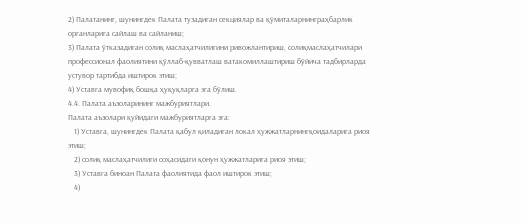2) Палатанинг, шунингдек Палата тузадиган секциялар ва қўмиталарнинграҳбарлик органларига сайлаш ва сайланиш;
3) Палата ўтказадиган солиқ маслаҳатчилигини ривожлантириш, солиқмаслаҳатчилари профессионал фаолиятини қўллаб-қувватлаш ватакомиллаштириш бўйича тадбирларда устувор тартибда иштирок этиш;
4) Уставга мувофиқ бошқа ҳуқуқларга эга бўлиш.
4.4. Палата аъзоларининг мажбуриятлари.
Палата аъзолари қуйидаги мажбуриятларга эга:
   1) Уставга, шунингдек Палата қабул қиладиган локал ҳужжатларнингқоидаларига риоя этиш;
   2) солиқ маслаҳатчилиги соҳасидаги қонун ҳужжатларига риоя этиш;
   3) Уставга биноан Палата фаолиятида фаол иштирок этиш;
   4)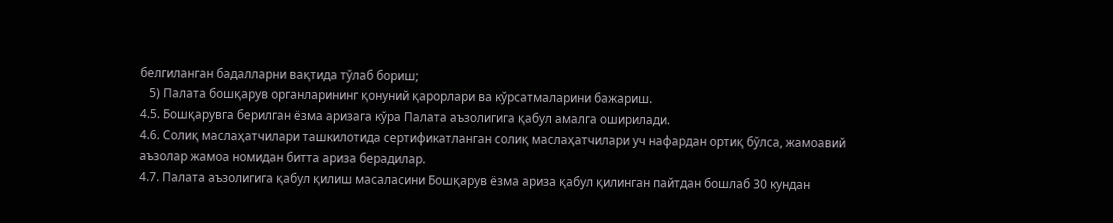белгиланган бадалларни вақтида тўлаб бориш;
   5) Палата бошқарув органларининг қонуний қарорлари ва кўрсатмаларини бажариш.
4.5. Бошқарувга берилган ёзма аризага кўра Палата аъзолигига қабул амалга оширилади.
4.6. Солиқ маслаҳатчилари ташкилотида сертификатланган солиқ маслаҳатчилари уч нафардан ортиқ бўлса, жамоавий аъзолар жамоа номидан битта ариза берадилар.
4.7. Палата аъзолигига қабул қилиш масаласини Бошқарув ёзма ариза қабул қилинган пайтдан бошлаб 30 кундан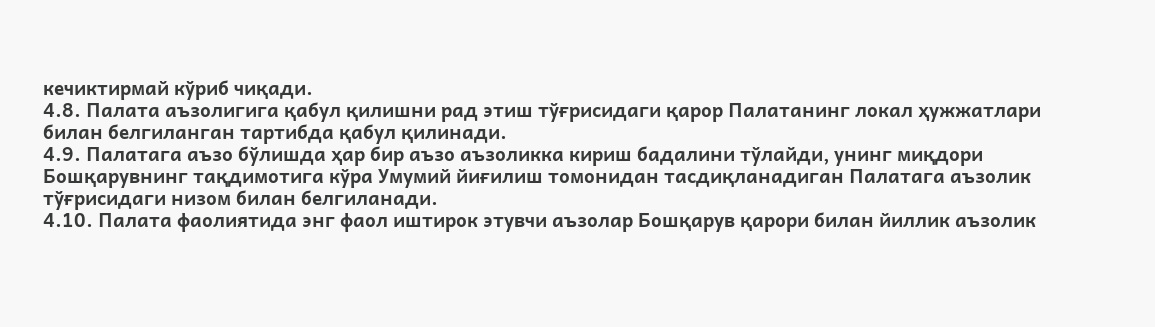кечиктирмай кўриб чиқади.
4.8. Палата аъзолигига қабул қилишни рад этиш тўғрисидаги қарор Палатанинг локал ҳужжатлари билан белгиланган тартибда қабул қилинади.
4.9. Палатага аъзо бўлишда ҳар бир аъзо аъзоликка кириш бадалини тўлайди, унинг миқдори Бошқарувнинг тақдимотига кўра Умумий йиғилиш томонидан тасдиқланадиган Палатага аъзолик тўғрисидаги низом билан белгиланади.
4.10. Палата фаолиятида энг фаол иштирок этувчи аъзолар Бошқарув қарори билан йиллик аъзолик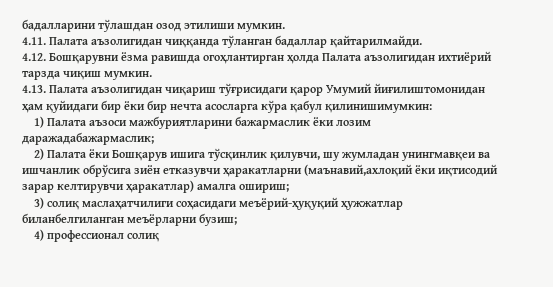бадалларини тўлашдан озод этилиши мумкин.
4.11. Палата аъзолигидан чиққанда тўланган бадаллар қайтарилмайди.
4.12. Бошқарувни ёзма равишда огоҳлантирган ҳолда Палата аъзолигидан ихтиёрий тарзда чиқиш мумкин.
4.13. Палата аъзолигидан чиқариш тўғрисидаги қарор Умумий йиғилиштомонидан ҳам қуйидаги бир ёки бир нечта асосларга кўра қабул қилинишимумкин:
    1) Палата аъзоси мажбуриятларини бажармаслик ёки лозим даражадабажармаслик;
    2) Палата ёки Бошқарув ишига тўсқинлик қилувчи, шу жумладан унингмавқеи ва ишчанлик обрўсига зиён етказувчи ҳаракатларни (маънавий,ахлоқий ёки иқтисодий зарар келтирувчи ҳаракатлар) амалга ошириш;
    3) солиқ маслаҳатчилиги соҳасидаги меъёрий-ҳуқуқий ҳужжатлар биланбелгиланган меъёрларни бузиш;
    4) профессионал солиқ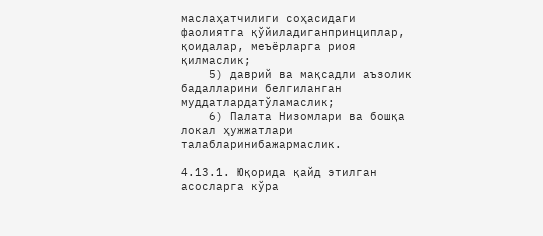маслаҳатчилиги соҳасидаги фаолиятга қўйиладиганпринциплар, қоидалар, меъёрларга риоя қилмаслик;
    5) даврий ва мақсадли аъзолик бадалларини белгиланган муддатлардатўламаслик;
    6) Палата Низомлари ва бошқа локал ҳужжатлари талабларинибажармаслик.

4.13.1. Юқорида қайд этилган асосларга кўра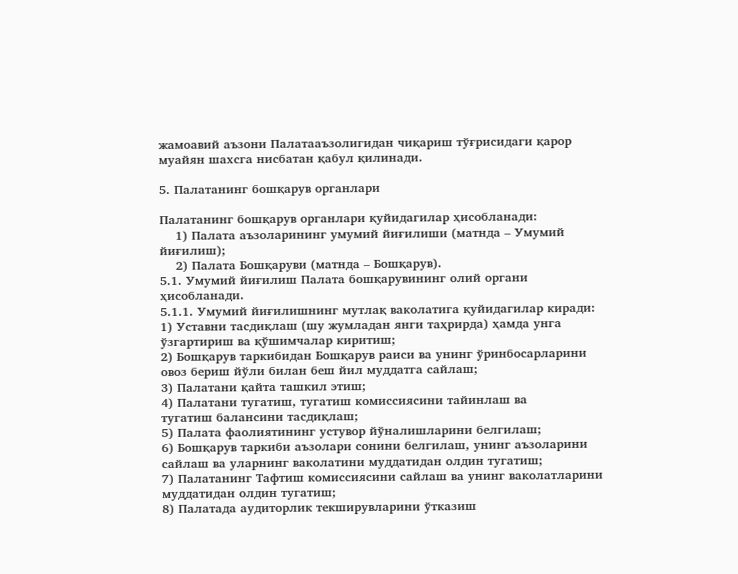жамоавий аъзони Палатааъзолигидан чиқариш тўғрисидаги қарор муайян шахсга нисбатан қабул қилинади.

5. Палатанинг бошқарув органлари

Палатанинг бошқарув органлари қуйидагилар ҳисобланади:
    1) Палата аъзоларининг умумий йиғилиши (матнда – Умумий йиғилиш);
    2) Палата Бошқаруви (матнда – Бошқарув).
5.1. Умумий йиғилиш Палата бошқарувининг олий органи ҳисобланади.
5.1.1. Умумий йиғилишнинг мутлақ ваколатига қуйидагилар киради:
1) Уставни тасдиқлаш (шу жумладан янги таҳрирда) ҳамда унга ўзгартириш ва қўшимчалар киритиш;
2) Бошқарув таркибидан Бошқарув раиси ва унинг ўринбосарларини овоз бериш йўли билан беш йил муддатга сайлаш;
3) Палатани қайта ташкил этиш;
4) Палатани тугатиш, тугатиш комиссиясини тайинлаш ва
тугатиш балансини тасдиқлаш;
5) Палата фаолиятининг устувор йўналишларини белгилаш;
6) Бошқарув таркиби аъзолари сонини белгилаш, унинг аъзоларини сайлаш ва уларнинг ваколатини муддатидан олдин тугатиш;
7) Палатанинг Тафтиш комиссиясини сайлаш ва унинг ваколатларини муддатидан олдин тугатиш;
8) Палатада аудиторлик текширувларини ўтказиш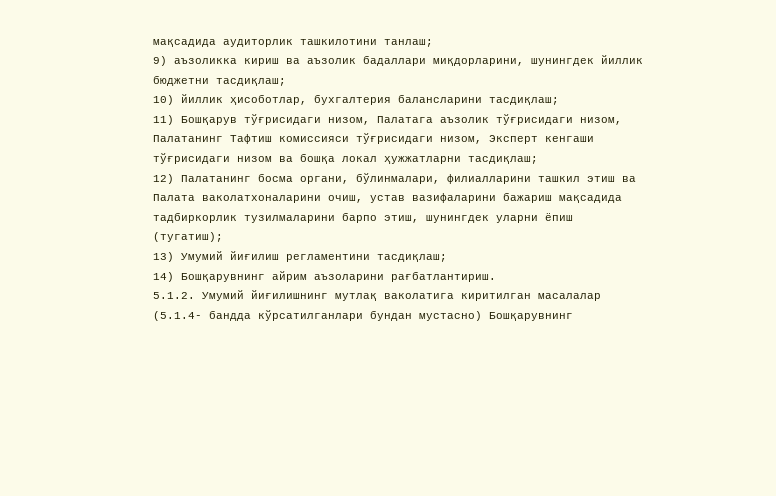мақсадида аудиторлик ташкилотини танлаш;
9) аъзоликка кириш ва аъзолик бадаллари миқдорларини, шунингдек йиллик бюджетни тасдиқлаш;
10) йиллик ҳисоботлар, бухгалтерия балансларини тасдиқлаш;
11) Бошқарув тўғрисидаги низом, Палатага аъзолик тўғрисидаги низом, Палатанинг Тафтиш комиссияси тўғрисидаги низом, Эксперт кенгаши тўғрисидаги низом ва бошқа локал ҳужжатларни тасдиқлаш;
12) Палатанинг босма органи, бўлинмалари, филиалларини ташкил этиш ва Палата ваколатхоналарини очиш, устав вазифаларини бажариш мақсадида тадбиркорлик тузилмаларини барпо этиш, шунингдек уларни ёпиш (тугатиш);
13) Умумий йиғилиш регламентини тасдиқлаш;
14) Бошқарувнинг айрим аъзоларини рағбатлантириш.
5.1.2. Умумий йиғилишнинг мутлақ ваколатига киритилган масалалар (5.1.4- бандда кўрсатилганлари бундан мустасно) Бошқарувнинг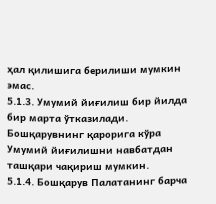ҳал қилишига берилиши мумкин эмас.
5.1.3. Умумий йиғилиш бир йилда бир марта ўтказилади. Бошқарувнинг қарорига кўра Умумий йиғилишни навбатдан ташқари чақириш мумкин.
5.1.4. Бошқарув Палатанинг барча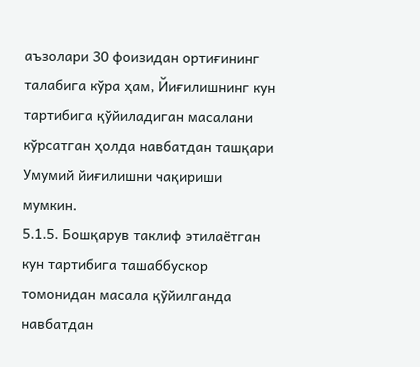аъзолари 30 фоизидан ортиғининг талабига кўра ҳам, Йиғилишнинг кун тартибига қўйиладиган масалани кўрсатган ҳолда навбатдан ташқари Умумий йиғилишни чақириши мумкин.
5.1.5. Бошқарув таклиф этилаётган кун тартибига ташаббускор томонидан масала қўйилганда навбатдан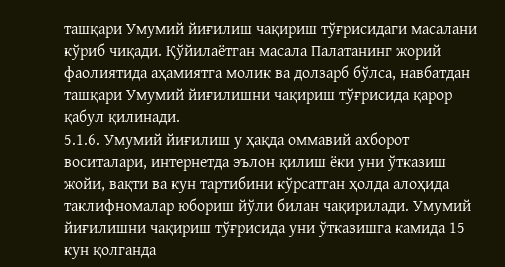ташқари Умумий йиғилиш чақириш тўғрисидаги масалани кўриб чиқади. Қўйилаётган масала Палатанинг жорий фаолиятида аҳамиятга молик ва долзарб бўлса, навбатдан ташқари Умумий йиғилишни чақириш тўғрисида қарор қабул қилинади.
5.1.6. Умумий йиғилиш у ҳақда оммавий ахборот воситалари, интернетда эълон қилиш ёки уни ўтказиш жойи, вақти ва кун тартибини кўрсатган ҳолда алоҳида таклифномалар юбориш йўли билан чақирилади. Умумий йиғилишни чақириш тўғрисида уни ўтказишга камида 15 кун қолганда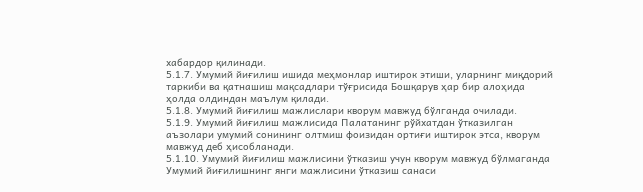хабардор қилинади.
5.1.7. Умумий йиғилиш ишида меҳмонлар иштирок этиши, уларнинг миқдорий таркиби ва қатнашиш мақсадлари тўғрисида Бошқарув ҳар бир алоҳида ҳолда олдиндан маълум қилади.
5.1.8. Умумий йиғилиш мажлислари кворум мавжуд бўлганда очилади.
5.1.9. Умумий йиғилиш мажлисида Палатанинг рўйхатдан ўтказилган аъзолари умумий сонининг олтмиш фоизидан ортиғи иштирок этса, кворум мавжуд деб ҳисобланади.
5.1.10. Умумий йиғилиш мажлисини ўтказиш учун кворум мавжуд бўлмаганда Умумий йиғилишнинг янги мажлисини ўтказиш санаси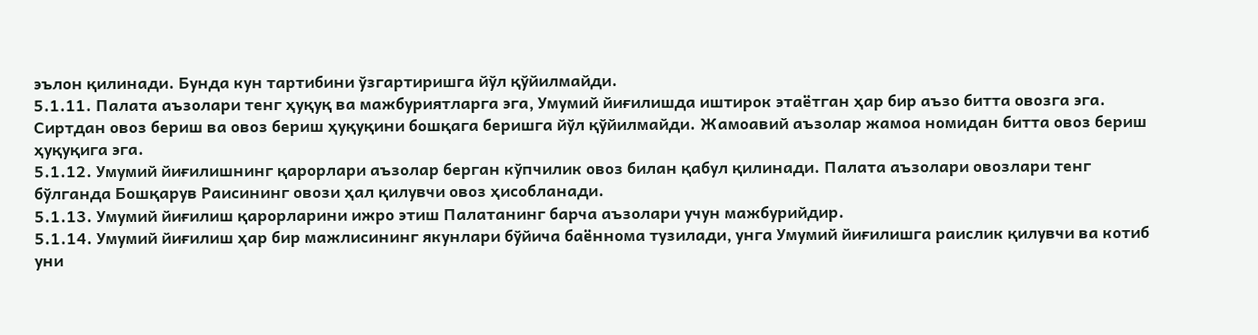эълон қилинади. Бунда кун тартибини ўзгартиришга йўл қўйилмайди.
5.1.11. Палата аъзолари тенг ҳуқуқ ва мажбуриятларга эга, Умумий йиғилишда иштирок этаётган ҳар бир аъзо битта овозга эга. Сиртдан овоз бериш ва овоз бериш ҳуқуқини бошқага беришга йўл қўйилмайди. Жамоавий аъзолар жамоа номидан битта овоз бериш ҳуқуқига эга.
5.1.12. Умумий йиғилишнинг қарорлари аъзолар берган кўпчилик овоз билан қабул қилинади. Палата аъзолари овозлари тенг бўлганда Бошқарув Раисининг овози ҳал қилувчи овоз ҳисобланади.
5.1.13. Умумий йиғилиш қарорларини ижро этиш Палатанинг барча аъзолари учун мажбурийдир.
5.1.14. Умумий йиғилиш ҳар бир мажлисининг якунлари бўйича баённома тузилади, унга Умумий йиғилишга раислик қилувчи ва котиб уни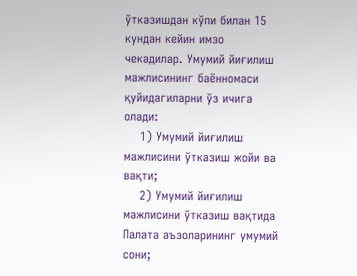ўтказишдан кўпи билан 15 кундан кейин имзо чекадилар. Умумий йиғилиш мажлисининг баённомаси қуйидагиларни ўз ичига олади:
    1) Умумий йиғилиш мажлисини ўтказиш жойи ва вақти;
    2) Умумий йиғилиш мажлисини ўтказиш вақтида Палата аъзоларининг умумий сони;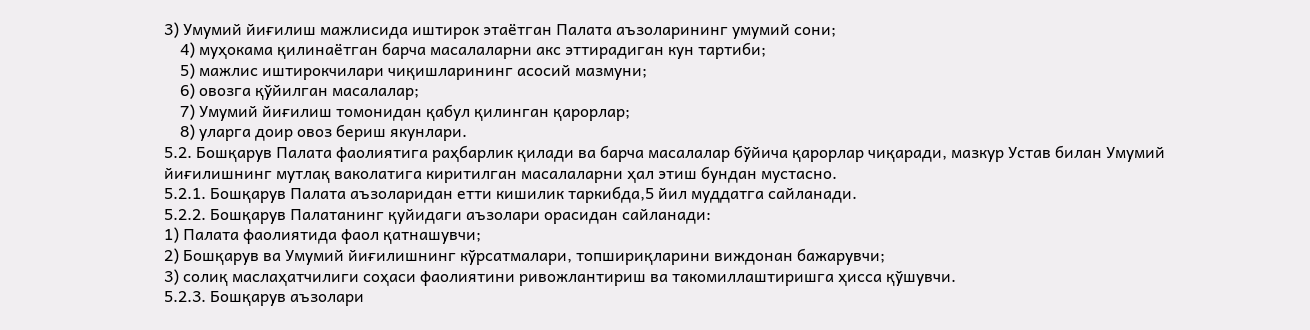3) Умумий йиғилиш мажлисида иштирок этаётган Палата аъзоларининг умумий сони;
    4) муҳокама қилинаётган барча масалаларни акс эттирадиган кун тартиби;
    5) мажлис иштирокчилари чиқишларининг асосий мазмуни;
    6) овозга қўйилган масалалар;
    7) Умумий йиғилиш томонидан қабул қилинган қарорлар;
    8) уларга доир овоз бериш якунлари.
5.2. Бошқарув Палата фаолиятига раҳбарлик қилади ва барча масалалар бўйича қарорлар чиқаради, мазкур Устав билан Умумий йиғилишнинг мутлақ ваколатига киритилган масалаларни ҳал этиш бундан мустасно.
5.2.1. Бошқарув Палата аъзоларидан етти кишилик таркибда,5 йил муддатга сайланади.
5.2.2. Бошқарув Палатанинг қуйидаги аъзолари орасидан сайланади:
1) Палата фаолиятида фаол қатнашувчи;
2) Бошқарув ва Умумий йиғилишнинг кўрсатмалари, топшириқларини виждонан бажарувчи;
3) солиқ маслаҳатчилиги соҳаси фаолиятини ривожлантириш ва такомиллаштиришга ҳисса қўшувчи.
5.2.3. Бошқарув аъзолари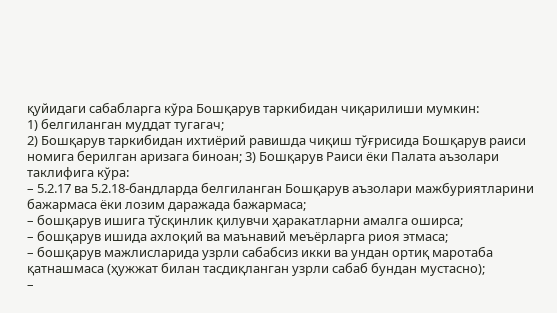қуйидаги сабабларга кўра Бошқарув таркибидан чиқарилиши мумкин:
1) белгиланган муддат тугагач;
2) Бошқарув таркибидан ихтиёрий равишда чиқиш тўғрисида Бошқарув раиси номига берилган аризага биноан; 3) Бошқарув Раиси ёки Палата аъзолари таклифига кўра:
– 5.2.17 ва 5.2.18-бандларда белгиланган Бошқарув аъзолари мажбуриятларини бажармаса ёки лозим даражада бажармаса;
– бошқарув ишига тўсқинлик қилувчи ҳаракатларни амалга оширса;
– бошқарув ишида ахлоқий ва маънавий меъёрларга риоя этмаса;
– бошқарув мажлисларида узрли сабабсиз икки ва ундан ортиқ маротаба қатнашмаса (ҳужжат билан тасдиқланган узрли сабаб бундан мустасно);
–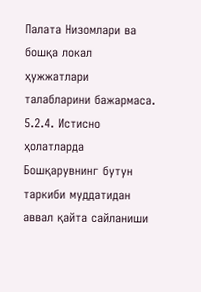Палата Низомлари ва бошқа локал ҳужжатлари талабларини бажармаса.
5.2.4. Истисно ҳолатларда Бошқарувнинг бутун таркиби муддатидан аввал қайта сайланиши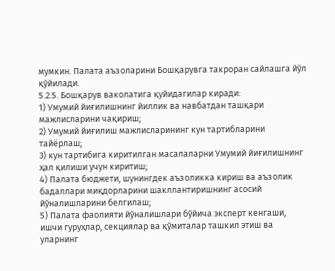мумкин. Палата аъзоларини Бошқарувга такроран сайлашга йўл қўйилади.
5.2.5. Бошқарув ваколатига қуйидагилар киради:
1) Умумий йиғилишнинг йиллик ва навбатдан ташқари мажлисларини чақириш;
2) Умумий йиғилиш мажлисларининг кун тартибларини тайёрлаш;
3) кун тартибига киритилган масалаларни Умумий йиғилишнинг ҳал қилиши учун киритиш;
4) Палата бюджети, шунингдек аъзоликка кириш ва аъзолик бадаллари миқдорларини шакллантиришнинг асосий йўналишларини белгилаш;
5) Палата фаолияти йўналишлари бўйича эксперт кенгаши, ишчи гуруҳлар, секциялар ва қўмиталар ташкил этиш ва уларнинг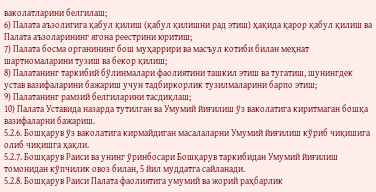ваколатларини белгилаш;
6) Палата аъзолигига қабул қилиш (қабул қилишни рад этиш) ҳақида қарор қабул қилиш ва Палата аъзоларининг ягона реестрини юритиш;
7) Палата босма органининг бош муҳаррири ва масъул котиби билан меҳнат шартномаларини тузиш ва бекор қилиш;
8) Палатанинг таркибий бўлинмалари фаолиятини ташкил этиш ва тугатиш, шунингдек устав вазифаларини бажариш учун тадбиркорлик тузилмаларини барпо этиш;
9) Палатанинг рамзий белгиларини тасдиқлаш;
10) Палата Уставида назарда тутилган ва Умумий йиғилиш ўз ваколатига киритмаган бошқа вазифаларни бажариш.
5.2.6. Бошқарув ўз ваколатига кирмайдиган масалаларни Умумий йиғилиш кўриб чиқишига олиб чиқишга ҳақли.
5.2.7. Бошқарув Раиси ва унинг ўринбосари Бошқарув таркибидан Умумий йиғилиш томонидан кўпчилик овоз билан, 5 йил муддатга сайланади.
5.2.8. Бошқарув Раиси Палата фаолиятига умумий ва жорий раҳбарлик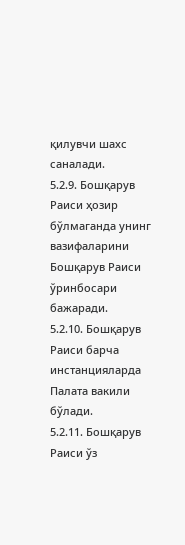қилувчи шахс саналади.
5.2.9. Бошқарув Раиси ҳозир бўлмаганда унинг вазифаларини Бошқарув Раиси ўринбосари бажаради.
5.2.10. Бошқарув Раиси барча инстанцияларда Палата вакили бўлади.
5.2.11. Бошқарув Раиси ўз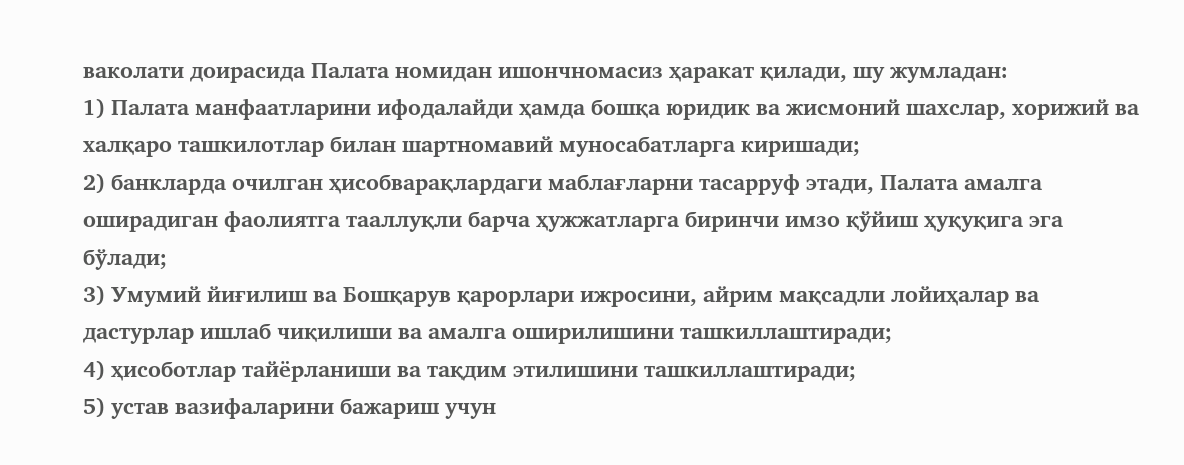ваколати доирасида Палата номидан ишончномасиз ҳаракат қилади, шу жумладан:
1) Палата манфаатларини ифодалайди ҳамда бошқа юридик ва жисмоний шахслар, хорижий ва халқаро ташкилотлар билан шартномавий муносабатларга киришади;
2) банкларда очилган ҳисобварақлардаги маблағларни тасарруф этади, Палата амалга оширадиган фаолиятга тааллуқли барча ҳужжатларга биринчи имзо қўйиш ҳуқуқига эга бўлади;
3) Умумий йиғилиш ва Бошқарув қарорлари ижросини, айрим мақсадли лойиҳалар ва дастурлар ишлаб чиқилиши ва амалга оширилишини ташкиллаштиради;
4) ҳисоботлар тайёрланиши ва тақдим этилишини ташкиллаштиради;
5) устав вазифаларини бажариш учун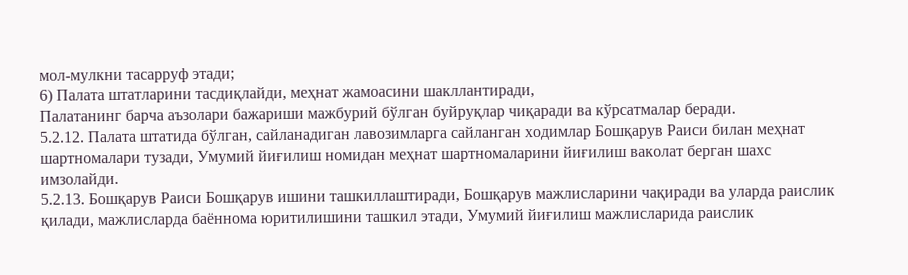мол-мулкни тасарруф этади;
6) Палата штатларини тасдиқлайди, меҳнат жамоасини шакллантиради,
Палатанинг барча аъзолари бажариши мажбурий бўлган буйруқлар чиқаради ва кўрсатмалар беради.
5.2.12. Палата штатида бўлган, сайланадиган лавозимларга сайланган ходимлар Бошқарув Раиси билан меҳнат шартномалари тузади, Умумий йиғилиш номидан меҳнат шартномаларини йиғилиш ваколат берган шахс имзолайди.
5.2.13. Бошқарув Раиси Бошқарув ишини ташкиллаштиради, Бошқарув мажлисларини чақиради ва уларда раислик қилади, мажлисларда баённома юритилишини ташкил этади, Умумий йиғилиш мажлисларида раислик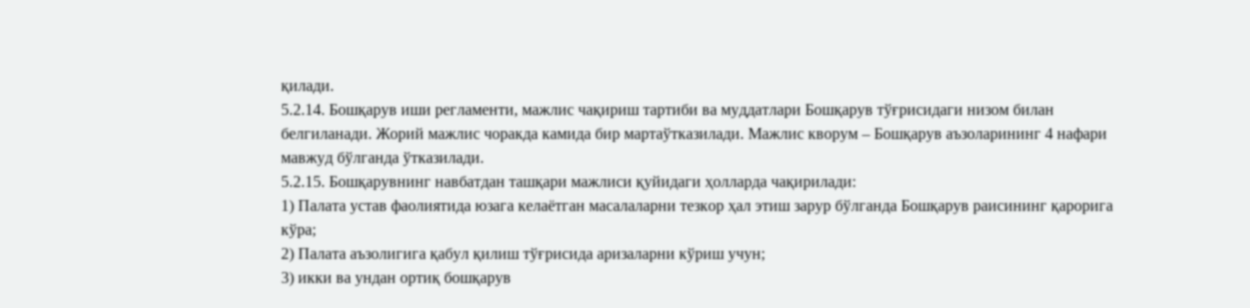қилади.
5.2.14. Бошқарув иши регламенти, мажлис чақириш тартиби ва муддатлари Бошқарув тўғрисидаги низом билан белгиланади. Жорий мажлис чоракда камида бир мартаўтказилади. Мажлис кворум – Бошқарув аъзоларининг 4 нафари мавжуд бўлганда ўтказилади.
5.2.15. Бошқарувнинг навбатдан ташқари мажлиси қуйидаги ҳолларда чақирилади:
1) Палата устав фаолиятида юзага келаётган масалаларни тезкор ҳал этиш зарур бўлганда Бошқарув раисининг қарорига кўра;
2) Палата аъзолигига қабул қилиш тўғрисида аризаларни кўриш учун;
3) икки ва ундан ортиқ бошқарув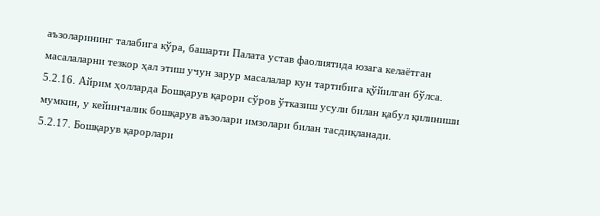аъзоларининг талабига кўра, башарти Палата устав фаолиятида юзага келаётган масалаларни тезкор ҳал этиш учун зарур масалалар кун тартибига қўйилган бўлса.
5.2.16. Айрим ҳолларда Бошқарув қарори сўров ўтказиш усули билан қабул қилиниши мумкин, у кейинчалик бошқарув аъзолари имзолари билан тасдиқланади.
5.2.17. Бошқарув қарорлари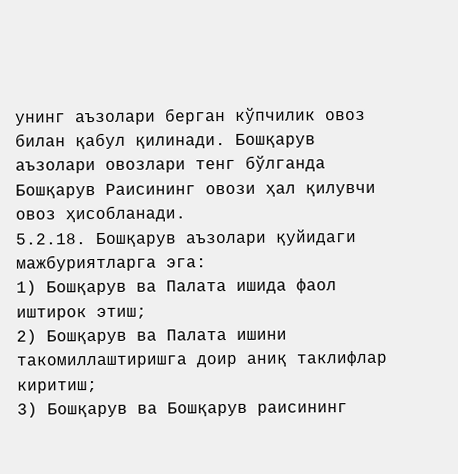унинг аъзолари берган кўпчилик овоз билан қабул қилинади. Бошқарув аъзолари овозлари тенг бўлганда Бошқарув Раисининг овози ҳал қилувчи овоз ҳисобланади.
5.2.18. Бошқарув аъзолари қуйидаги мажбуриятларга эга:
1) Бошқарув ва Палата ишида фаол иштирок этиш;
2) Бошқарув ва Палата ишини такомиллаштиришга доир аниқ таклифлар киритиш;
3) Бошқарув ва Бошқарув раисининг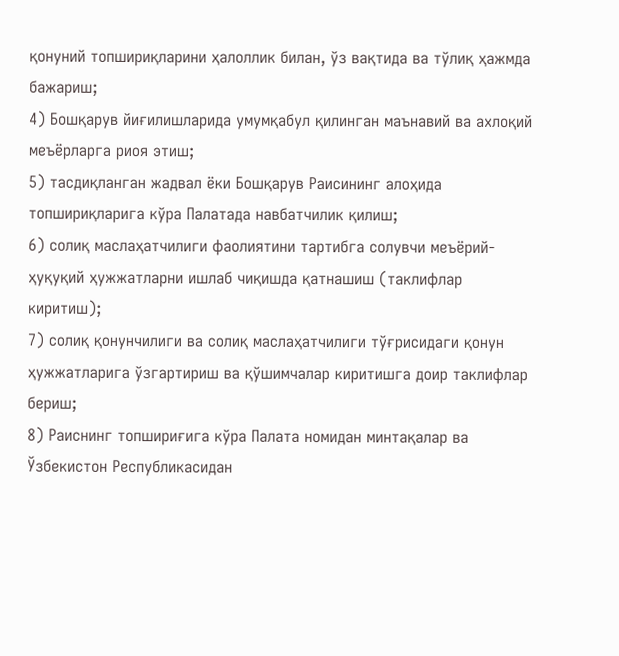қонуний топшириқларини ҳалоллик билан, ўз вақтида ва тўлиқ ҳажмда бажариш;
4) Бошқарув йиғилишларида умумқабул қилинган маънавий ва ахлоқий меъёрларга риоя этиш;
5) тасдиқланган жадвал ёки Бошқарув Раисининг алоҳида топшириқларига кўра Палатада навбатчилик қилиш;
6) солиқ маслаҳатчилиги фаолиятини тартибга солувчи меъёрий-ҳуқуқий ҳужжатларни ишлаб чиқишда қатнашиш (таклифлар киритиш);
7) солиқ қонунчилиги ва солиқ маслаҳатчилиги тўғрисидаги қонун ҳужжатларига ўзгартириш ва қўшимчалар киритишга доир таклифлар бериш;
8) Раиснинг топшириғига кўра Палата номидан минтақалар ва Ўзбекистон Республикасидан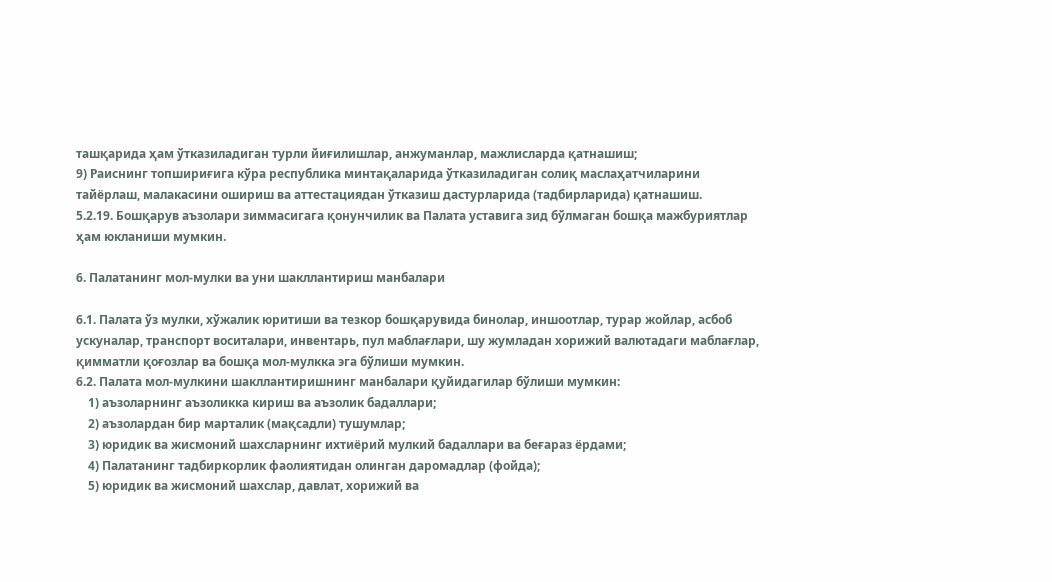ташқарида ҳам ўтказиладиган турли йиғилишлар, анжуманлар, мажлисларда қатнашиш;
9) Раиснинг топшириғига кўра республика минтақаларида ўтказиладиган солиқ маслаҳатчиларини тайёрлаш, малакасини ошириш ва аттестациядан ўтказиш дастурларида (тадбирларида) қатнашиш.
5.2.19. Бошқарув аъзолари зиммасигага қонунчилик ва Палата уставига зид бўлмаган бошқа мажбуриятлар ҳам юкланиши мумкин.

6. Палатанинг мол-мулки ва уни шакллантириш манбалари

6.1. Палата ўз мулки, хўжалик юритиши ва тезкор бошқарувида бинолар, иншоотлар, турар жойлар, асбоб ускуналар, транспорт воситалари, инвентарь, пул маблағлари, шу жумладан хорижий валютадаги маблағлар, қимматли қоғозлар ва бошқа мол-мулкка эга бўлиши мумкин.
6.2. Палата мол-мулкини шакллантиришнинг манбалари қуйидагилар бўлиши мумкин:
    1) аъзоларнинг аъзоликка кириш ва аъзолик бадаллари;
    2) аъзолардан бир марталик (мақсадли) тушумлар;
    3) юридик ва жисмоний шахсларнинг ихтиёрий мулкий бадаллари ва беғараз ёрдами;
    4) Палатанинг тадбиркорлик фаолиятидан олинган даромадлар (фойда);
    5) юридик ва жисмоний шахслар, давлат, хорижий ва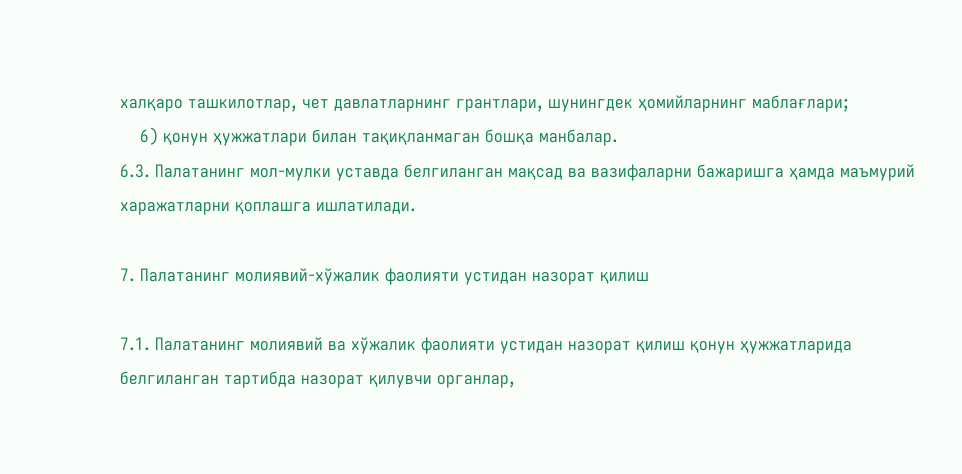халқаро ташкилотлар, чет давлатларнинг грантлари, шунингдек ҳомийларнинг маблағлари;
    6) қонун ҳужжатлари билан тақиқланмаган бошқа манбалар.
6.3. Палатанинг мол-мулки уставда белгиланган мақсад ва вазифаларни бажаришга ҳамда маъмурий харажатларни қоплашга ишлатилади.

7. Палатанинг молиявий-хўжалик фаолияти устидан назорат қилиш

7.1. Палатанинг молиявий ва хўжалик фаолияти устидан назорат қилиш қонун ҳужжатларида белгиланган тартибда назорат қилувчи органлар,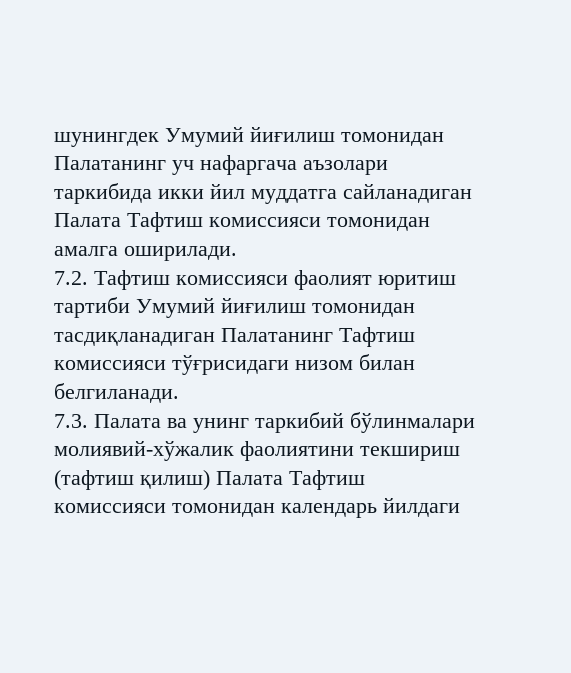шунингдек Умумий йиғилиш томонидан Палатанинг уч нафаргача аъзолари таркибида икки йил муддатга сайланадиган Палата Тафтиш комиссияси томонидан амалга оширилади.
7.2. Тафтиш комиссияси фаолият юритиш тартиби Умумий йиғилиш томонидан тасдиқланадиган Палатанинг Тафтиш комиссияси тўғрисидаги низом билан белгиланади.
7.3. Палата ва унинг таркибий бўлинмалари молиявий-хўжалик фаолиятини текшириш (тафтиш қилиш) Палата Тафтиш комиссияси томонидан календарь йилдаги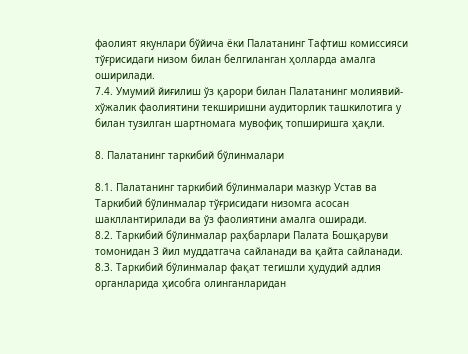фаолият якунлари бўйича ёки Палатанинг Тафтиш комиссияси тўғрисидаги низом билан белгиланган ҳолларда амалга оширилади.
7.4. Умумий йиғилиш ўз қарори билан Палатанинг молиявий-хўжалик фаолиятини текширишни аудиторлик ташкилотига у билан тузилган шартномага мувофиқ топширишга ҳақли.

8. Палатанинг таркибий бўлинмалари

8.1. Палатанинг таркибий бўлинмалари мазкур Устав ва Таркибий бўлинмалар тўғрисидаги низомга асосан шакллантирилади ва ўз фаолиятини амалга оширади.
8.2. Таркибий бўлинмалар раҳбарлари Палата Бошқаруви томонидан 3 йил муддатгача сайланади ва қайта сайланади.
8.3. Таркибий бўлинмалар фақат тегишли ҳудудий адлия органларида ҳисобга олинганларидан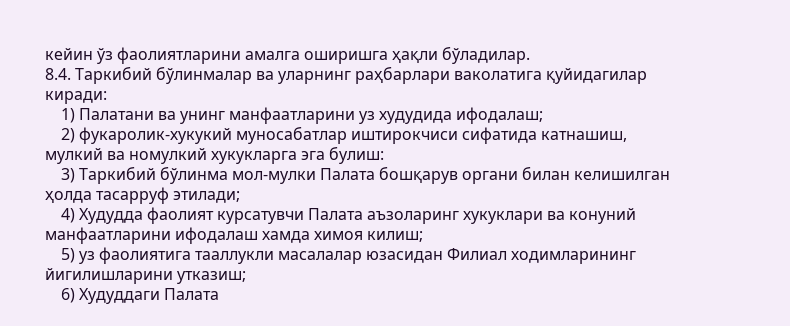кейин ўз фаолиятларини амалга оширишга ҳақли бўладилар.
8.4. Таркибий бўлинмалар ва уларнинг раҳбарлари ваколатига қуйидагилар киради:
    1) Палатани ва унинг манфаатларини уз худудида ифодалаш;
    2) фукаролик-хукукий муносабатлар иштирокчиси сифатида катнашиш, мулкий ва номулкий хукукларга эга булиш:
    3) Таркибий бўлинма мол-мулки Палата бошқарув органи билан келишилган ҳолда тасарруф этилади;
    4) Худудда фаолият курсатувчи Палата аъзоларинг хукуклари ва конуний манфаатларини ифодалаш хамда химоя килиш;
    5) уз фаолиятига тааллукли масалалар юзасидан Филиал ходимларининг йигилишларини утказиш;
    6) Худуддаги Палата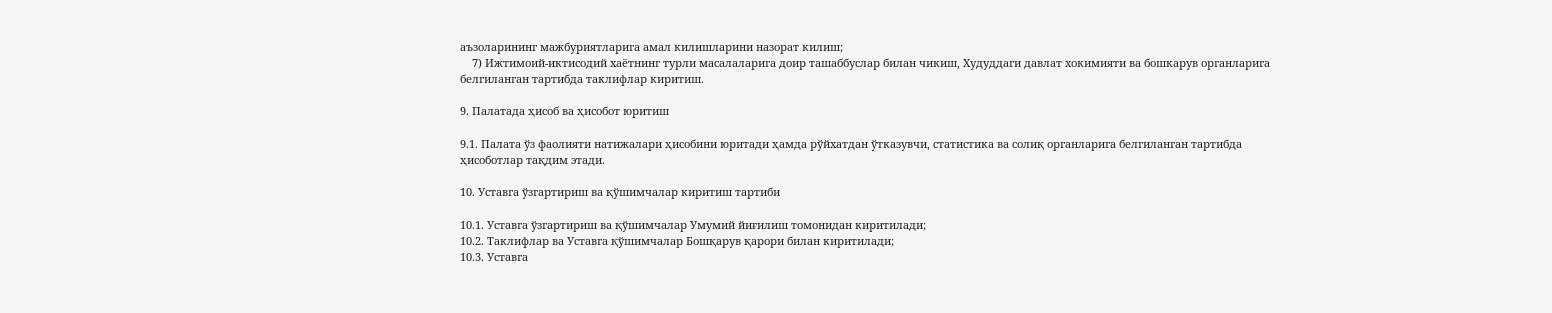аъзоларининг мажбуриятларига амал килишларини назорат килиш;
    7) Ижтимоий-иктисодий хаётнинг турли масалаларига доир ташаббуслар билан чикиш, Худуддаги давлат хокимияти ва бошкарув органларига белгиланган тартибда таклифлар киритиш.

9. Палатада ҳисоб ва ҳисобот юритиш

9.1. Палата ўз фаолияти натижалари ҳисобини юритади ҳамда рўйхатдан ўтказувчи, статистика ва солиқ органларига белгиланган тартибда ҳисоботлар тақдим этади.

10. Уставга ўзгартириш ва қўшимчалар киритиш тартиби

10.1. Уставга ўзгартириш ва қўшимчалар Умумий йиғилиш томонидан киритилади;
10.2. Таклифлар ва Уставга қўшимчалар Бошқарув қарори билан киритилади;
10.3. Уставга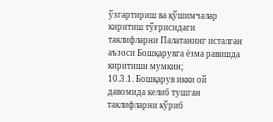ўзгартириш ва қўшимчалар киритиш тўғрисидаги таклифларни Палатанинг исталган аъзоси Бошқарувга ёзма равишда киритиши мумкин;
10.3.1. Бошқарув икки ой давомида келиб тушган таклифларни кўриб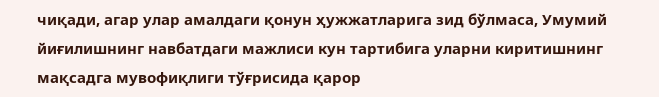чиқади, агар улар амалдаги қонун ҳужжатларига зид бўлмаса, Умумий йиғилишнинг навбатдаги мажлиси кун тартибига уларни киритишнинг мақсадга мувофиқлиги тўғрисида қарор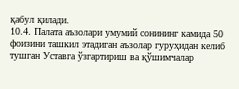қабул қилади.
10.4. Палата аъзолари умумий сонининг камида 50 фоизини ташкил этадиган аъзолар гуруҳидан келиб тушган Уставга ўзгартириш ва қўшимчалар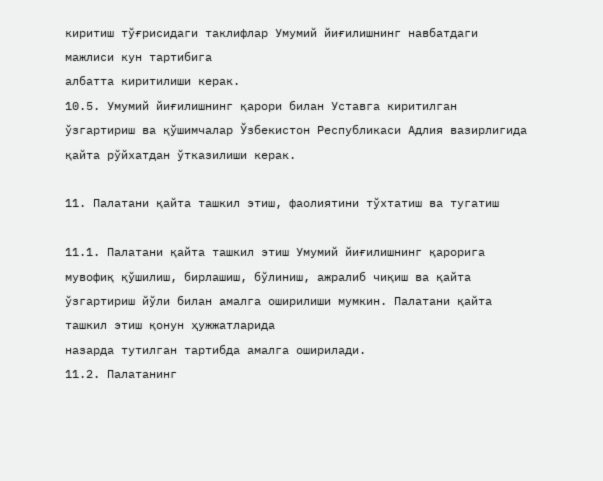киритиш тўғрисидаги таклифлар Умумий йиғилишнинг навбатдаги мажлиси кун тартибига
албатта киритилиши керак.
10.5. Умумий йиғилишнинг қарори билан Уставга киритилган ўзгартириш ва қўшимчалар Ўзбекистон Республикаси Адлия вазирлигида қайта рўйхатдан ўтказилиши керак.

11. Палатани қайта ташкил этиш, фаолиятини тўхтатиш ва тугатиш

11.1. Палатани қайта ташкил этиш Умумий йиғилишнинг қарорига мувофиқ қўшилиш, бирлашиш, бўлиниш, ажралиб чиқиш ва қайта ўзгартириш йўли билан амалга оширилиши мумкин. Палатани қайта ташкил этиш қонун ҳужжатларида
назарда тутилган тартибда амалга оширилади.
11.2. Палатанинг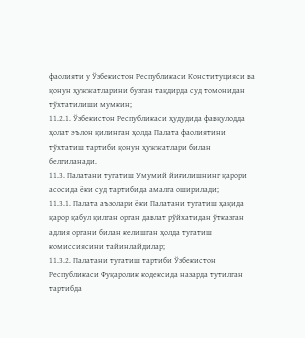фаолияти у Ўзбекистон Республикаси Конституцияси ва қонун ҳужжатларини бузган тақдирда суд томонидан тўхтатилиши мумкин;
11.2.1. Ўзбекистон Республикаси ҳудудида фавқулодда ҳолат эълон қилинган ҳолда Палата фаолиятини тўхтатиш тартиби қонун ҳужжатлари билан белгиланади.
11.3. Палатани тугатиш Умумий йиғилишнинг қарори асосида ёки суд тартибида амалга оширилади;
11.3.1. Палата аъзолари ёки Палатани тугатиш ҳақида қарор қабул қилган орган давлат рўйхатидан ўтказган адлия органи билан келишган ҳолда тугатиш комиссиясини тайинлайдилар;
11.3.2. Палатани тугатиш тартиби Ўзбекистон Республикаси Фуқаролик кодексида назарда тутилган тартибда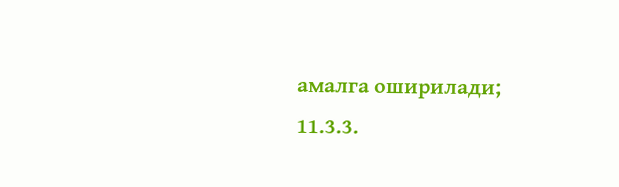амалга оширилади;
11.3.3.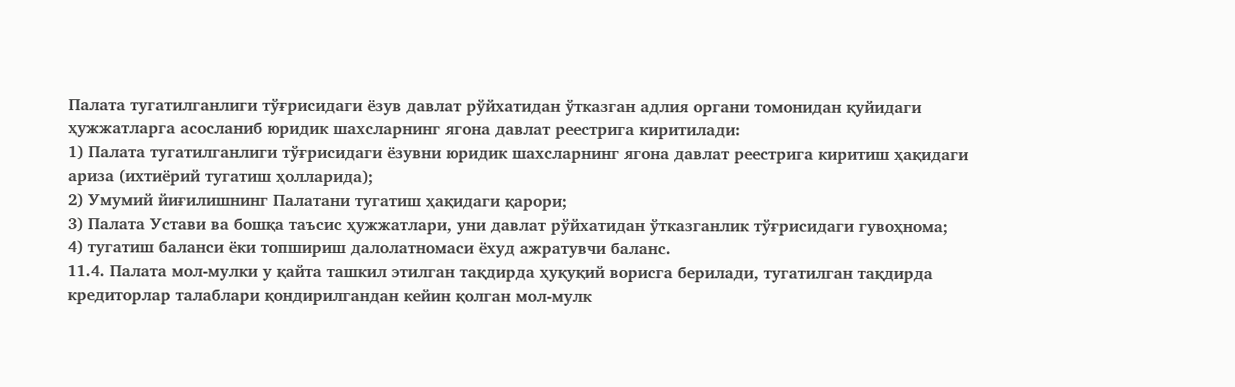Палата тугатилганлиги тўғрисидаги ёзув давлат рўйхатидан ўтказган адлия органи томонидан қуйидаги ҳужжатларга асосланиб юридик шахсларнинг ягона давлат реестрига киритилади:
1) Палата тугатилганлиги тўғрисидаги ёзувни юридик шахсларнинг ягона давлат реестрига киритиш ҳақидаги ариза (ихтиёрий тугатиш ҳолларида);
2) Умумий йиғилишнинг Палатани тугатиш ҳақидаги қарори;
3) Палата Устави ва бошқа таъсис ҳужжатлари, уни давлат рўйхатидан ўтказганлик тўғрисидаги гувоҳнома;
4) тугатиш баланси ёки топшириш далолатномаси ёхуд ажратувчи баланс.
11.4. Палата мол-мулки у қайта ташкил этилган тақдирда ҳуқуқий ворисга берилади, тугатилган тақдирда кредиторлар талаблари қондирилгандан кейин қолган мол-мулк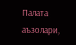Палата аъзолари,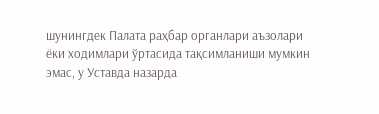шунингдек Палата раҳбар органлари аъзолари
ёки ходимлари ўртасида тақсимланиши мумкин эмас, у Уставда назарда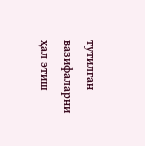тутилган вазифаларни ҳал этиш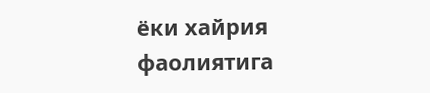ёки хайрия фаолиятига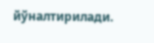йўналтирилади.